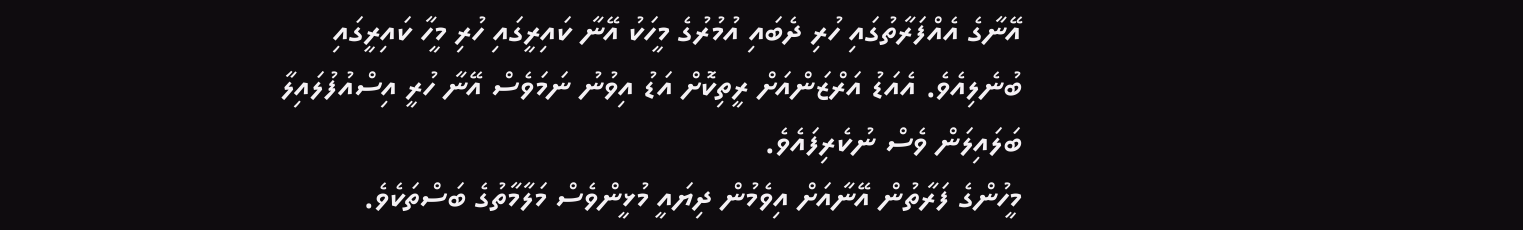އޭނާގެ އެއްފަރާތުގައި ހުރި ދެބައި އުމުރުގެ މީހަކު އޭނާ ކައިރީގައި ހުރި މީހާ ކައިރީގައި ބުނެލިއެވެ. އެއަޑު އަރްޒަންއަށް ރީތިކޮށް އަޑު އިވުނު ނަމަވެސް އޭނާ ހުރީ އިސްއުފުލައިލާ ބަލައިލަން ވެސް ނުކެރިފައެވެ.
މީހުންގެ ފަރާތުން އޭނާއަށް އިވެމުން ދިޔައީ މުޅީންވެސް މަލާމާތުގެ ބަސްތަކެވެ.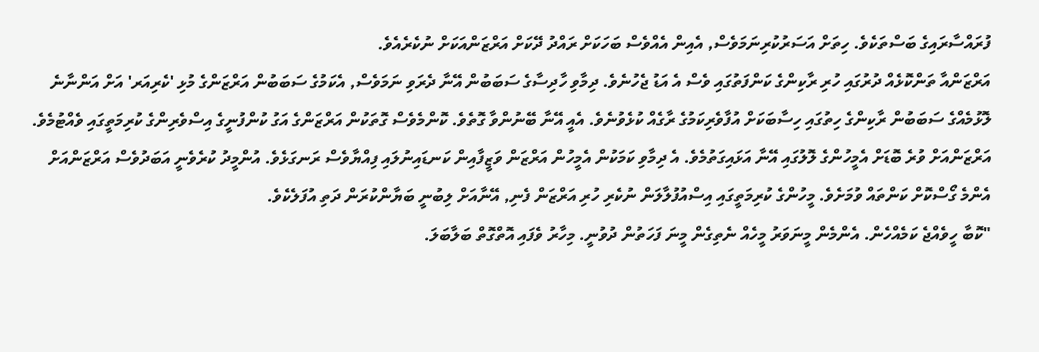ފުރައްސާރައިގެ ބަސްތަކެވެ. ހިތަށް އަސަރުކުރިނަމަވެސް, އެއިން އެއްވެސް ބަހަކަށް ރައްދު ދޭކަށް އަރްޒަންއަކަށް ނުކެރެއެވެ.
އަރްޒަންއާ ތަންކޮޅެއް ދުރުގައި ހުރި ރާކިންގެ ކަންފަތުގައި ވެސް އެ އަޑު ޖެހުނެވެ. ދިމާވި ހާދިސާގެ ސަބަބުން އޭނާ ދެރަވި ނަމަވެސް, އެކަމުގެ ސަބަބުން އަރްޒަންގެ މުޅި 'ކެރިއަރ' އަށް އަންނާނެ ލޮޅުމެއްގެ ސަބަބުން ރާކިންގެ ހިތުގައި ހިސާބަކަށް އުފާވެރިކަމުގެ ރާގެއް ކުޅެވުނެވެ. އެއީ އޭނާ ބޭނުންވާ ގޮތެވެ. ކޮންމެވެސް ގޮތަކުން އަރްޒަންގެ އަގު ކުންފުނީގެ އިސްވެރިންގެ ކުރިމަތީގައި ވެއްޓުމެވެ. އަރްޒަންއަށް ވުރެ ބޮޑަށް އެމީހުންގެ ލޮލުގައި އޭނާ އަޅައިގަތުމެވެ. އެ ދިމާވި ކަމަކުން އެމީހުން އަރްޒަން ވަޒީފާއިން ކަނޑައިނުލައި ފިއްޔާވެސް ރަނގަޅެވެ. އުންމީދު ކުރެވެނީ އަބަދުވެސް އަރްޒަންއަށް އެންމެ ގޯސްކޮށް ކަންތައް ވުމަށެވެ. މީހުންގެ ކުރިމަތީގައި އިސްއުފުލާލަން ނުކެރި ހުރި އަރްޒަން ފެނި, އޭނާއަށް ލިބުނީ ބަޔާންކުރަން ދަތި އުފަލެކެވެ.
"ކޮބާ ހީވެއްޖެ ކަމެއްހެން. އެންމެން މީނަވަރު މީހެއް ނެތިގެން މީނަ ފަހަތުން ދުވުނީ. މިހާރު ވެފައި އޮތްގޮތް ބަލާބަލަ.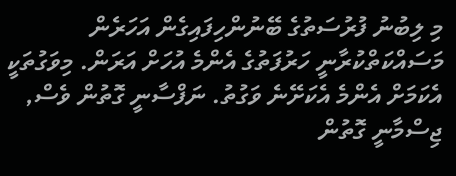މި ލިބުނު ފުރުސަތުގެ ބޭނުންހިފައިގެން އަހަރެން މަސައްކަތްކުރާނީ ހަރުފަތުގެ އެންމެ އުހަށް އަރަން. މިވަގުތަކީ އެކަމަށް އެންމެ އެކަށޭނެ ވަގުތު. ނަފްސާނީ ގޮތުން ވެސް, ޖިސްމާނީ ގޮތުން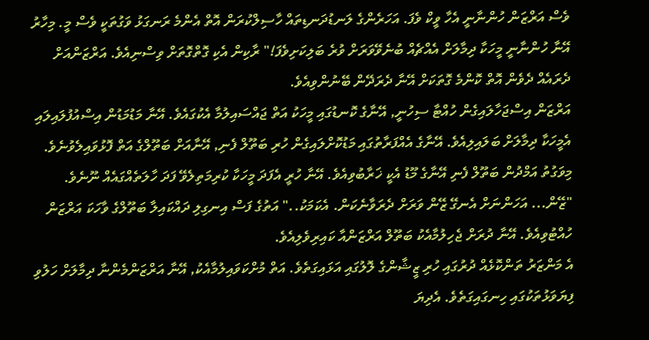ވެސް އަރްޒަން ހުންނާނީ އެހާ ވީކް ވެފަ. އަހަރެންގެ ލަނޑުދަނޑިތައް ހާސިލްކުރަން އޮތް އެންމެ ރަނގަޅު ވަގުތަކީ ވެސް މީ. މިހާރު އޭނާ ހުންނާނީ މީހަކާ ދިމާލަށް އެއްޗެއް ބުނެވޭވަރަށް ވުރެ ބަލިކަށިވެފަ!" ރާކިން އެކި ގޮތްގޮތަށް ވިސްނިއެވެ. އަރްޒަންއަށް ދެރައެއް ދެވެން އޮތް ކޮންމެ ގޮތަކަށް އޭނާ ދެރަދޭން ބޭނުންވިއެވެ.
އަރްޒަން އިސްޖަހާލައިގެން ހުއްޓާ ސިހުނީ, އޭނާގެ ކޮނޑުގައި މީހަކު އަތް ޖައްސައިލުމާ އެކުގައެވެ. އޭނާ މަޑުމަޑުން އިސްއުފުލައިލައި އެމީހަކާ ދިމާލަށް ބަލައިލިއެވެ. އޭނާގެ އެއްފަރާތުގައި މަޑުކޮށްލައިގެން ހުރި ބަތޫލް ފެނި, އޭނާއަށް ބަތޫލްގެ އަތް ފޮޅުވައިލެވުނެވެ. މިވަގުތު އަމްދުން ބަތޫލް ފެނި އޭނާގެ މޫޑު އެކީ ޚަރާބުވިއެވެ. އޭނާ ހުރީ އެފަދަ މީހަކާ ކުރިމަތިލެވޭ ފަދަ ހާލަތެއްގައެއް ނޫނެވެ.
"ޒޭން... އަހަންނަށް އެނގޭ ޒޭން ވަރަށް ދެރަވާނެކަން. އެކަމަކު.." އަތުގެ ފަސް އިނގިލި ދައްކައިލާ ބަތޫލްގެ ވާހަކަ އަރްޒަން ހުއްޓުވިއެވެ. އޭނާ ދުރަށް ޖެހިލުމާއެކު ބަތޫލް އަރްޒަންއާ ކައިރިވެލިއެވެ.
އެ މަންޒަރު ތަންކޮޅެއް ދުރުގައި ހުރި ޒީޝާންގެ ލޮލުގައި އަޅައިގަތެވެ. އަތް މުށްކަވައިލުމާއެކު, އޭނާ އަރްޒަންމެންނާ ދިމާލަށް ހަލުވި ފިޔަވަޅުތަކުގައި ހިނގައިގަތެވެ. އެދިޔަ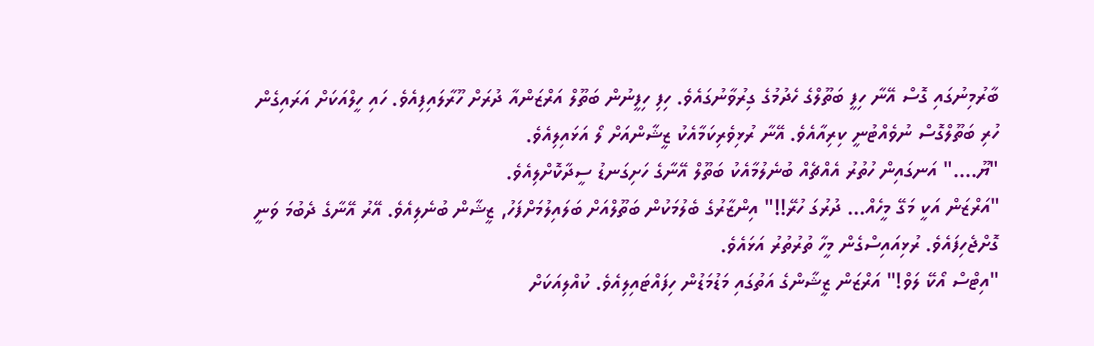ބާރުމިނުގައި ގޮސް އޭނާ ހިފީ ބަތޫލްގެ ހެދުމުގެ ގިރުވާނުގައެވެ. ހިފި ހިފީނުން ބަތޫލް އަރްޒަންއާ ދުރަށް ހޫރާލައިފިއެވެ. ހައި ހީލްއަކަށް އަރައިގެން ހުރި ބަތޫލްގޮސް ނުވެއްޓުނީ ކިރިއާއެވެ. އޭނާ ރުޅިވެރިކަމާއެކު ޒީޝާންއަށް ލޯ އަޅައިލިއެވެ.
"ޔޫ...." އަނގައިން ހުތުރު އެއްޗެއް ބުނެލުމާއެކު ބަތޫލް އޭނާގެ ހަށިގަނޑު ސީދާކޮށްލިއެވެ.
"އަރްޒަން އަކީ މަގޭ މީހެއް... ދުރުގަ ހުރޭ!!" އިންޒާރުގެ ބެލުމަކުން ބަތޫލްއަށް ބަލައިލުމަށްފަހު, ޒީޝާން ބުނެލިއެވެ. އޭރު އޭނާގެ ދެބުމަ ވަނީ ގޮށްޖެހިފައެވެ. ރުޅިއައިސްގެން މީހާ ތުރުތުރު އަޅައެވެ.
"އިޓްސް އޯކޭ ލަވް!" އަރްޒަން ޒީޝާންގެ އަތުގައި މަޑުމަޑުން ހިފައްޓައިލިއެވެ. ކުއްލިއަކަށް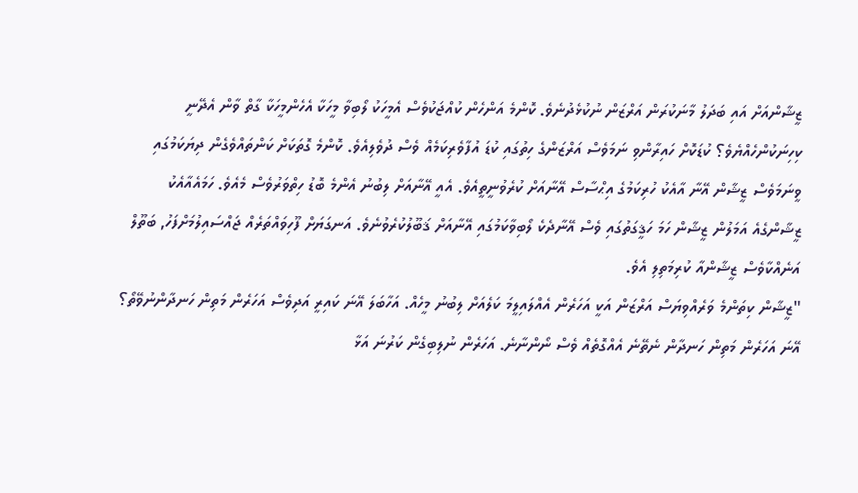ޒީޝާންއަށް އައި ބަދަލު މާނަކުރަން އަރްޒަން ނުކުޅެދުނެވެ. ކޮންމެ އަންހެން ކުއްޖަކުވެސް އެމީހަކު ލޯބިވާ މީހަކާ އެހެންމީހަކާ ގާތް ވާން އެދޭނީ ކިހިނަކުންހެއްޔެވެ؟ ކުޑަކޮށް ހައިރާންވި ނަމަވެސް އަރްޒަންގެ ހިތުގައި ކުޑަ އުފާވެރިކަމެއް ވެސް ދުވެލިއެވެ. ކޮންމެ ގޮތަކަށް ކަންތައްވެގެން ދިޔަކަމުގައި ވީނަމަވެސް ޒީޝާން އޭނާ އާއެކު ހުރިކަމުގެ އިޙްސާސް އޭނާއަށް ކުރެވުނީތީއެވެ. އެއީ އޭނާއަށް ލިބުނު އެންމެ ބޮޑު ހިތްވަރުވެސް މެއެވެ. ހަމައެއާއެކު ޒީޝާންގެއެ އަމަލުން ޒީޝާން ހަމަ ހަޤީގަތުގައި ވެސް އޭނާދެކެ ލޯބިވާކަމުގައި އޭނާއަށް ޤަބޫލުކުރެވުނެވެ. އަނގަޔަށް ފޫހިވައްތަރެއް ޖައްސައިލުމަށްފަހު, ބަތޫލް އަނެއްކާވެސް ޒީޝާންއާ ކުރިމަތިލި އެވެ.
"ޒީޝާން ކިތަންމެ ވަރެއްވިޔަސް އަރްޒަން އަކީ އަހަރެން އެއްލައިލީމަ ކަލެއަށް ލިބުނު މީހެއް. އަހާބަލަ އޭނަ ކައިރީ އަދިވެސް އަހަރެން މަތިން ހަނދާންނުވޭތޯ؟ އޭނަ އަހަރެން މަތިން ހަނދާން ނެތޭނެ އެއްގޮތެއް ވެސް ނޯންނާނެ. އަހަރެން ނުލިބިގެން ކަރުނަ އަޅާ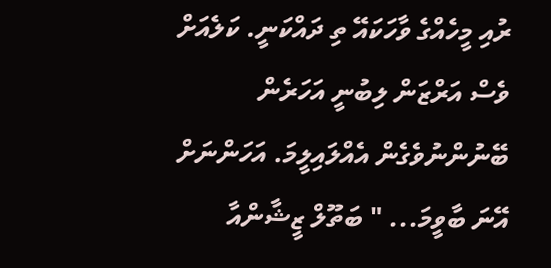ރުއި މީހެއްގެ ވާހަކައޭ ތި ދައްކަނީ. ކަލެއަށް ވެސް އަރްޒަން ލިބުނީ އަހަރެން ބޭނުންނުވެގެން އެއްލައިލީމަ. އަހަންނަށް އޭނަ ބާވީމަ... " ބަތޫލް ޒީޝާންއާ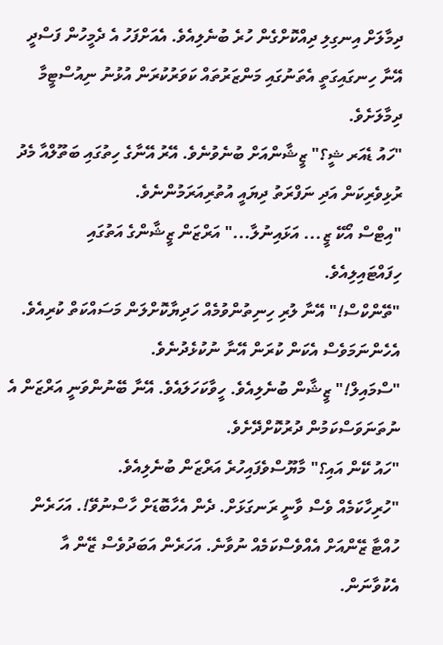ދިމާލަށް އިނގިލި ދިއްކޮށްގެން ހުރެ ބުނެލިއެވެ. އެއަށްފަހު އެ ދެމީހުން ފަސްދީ އޭނާ ހިނގައިގަތީ އެތަނުގައި މަންޒަރުތައް ކަވަރުކުރަން އުޅުނު ނިއުސްޓީމާ ދިމާލަށެވެ.
"ހައު ޑެއަރ ޝީ؟" ޒީޝާންއަށް ބުނެވުނެވެ. އޭރު އޭނާގެ ހިތުގައި ބަތޫލްއާ މެދު ރުޅިވެރިކަން އަދި ނަފްރަތު ދިޔައީ އުތުރިއަރަމުންނެވެ.
"އިޓްސް އޯކޭ ޒީ... އަޅައިނުލާ..." އަރްޒަން ޒީޝާންގެ އަތުގައި ހިފައްޓައިލިއެވެ.
"ތޭންކްސް!" އޭނާ ލުރި ހިނިތުންވުމެއް ހަދިޔާކޮށްލަން މަސައްކަތް ކުރިއެވެ. އެހެންނަމަވެސް އެކަން ކުރަން އޭނާ ނުކުޅެދުނެވެ.
"ސްމައިލް!" ޒީޝާން ބުނެލިއެވެ. ހީވާކަހަލައެވެ. އޭނާ ބޭނުންވަނީ އަރްޒަން އެ ނުތަނަވަސްކަމުން ދުރުކޮށްދޭށެވެ.
"ހައު ކޭން އައި؟" މާޔޫސްވެފައިހުރެ އަރްޒަން ބުނެލިއެވެ.
"ހުރިހާކަމެއް ވެސް ވާނީ ރަނގަޅަށް. ދެން އެހާބޮޑަށް ހާސްނުވޭ!. އަހަރެން ހުއްޓާ ޒޭންއަށް އެއްވެސްކަމެއް ނުވާނެ. އަހަރެން އަބަދުވެސް ޒޭން އާ އެކުވާނަން.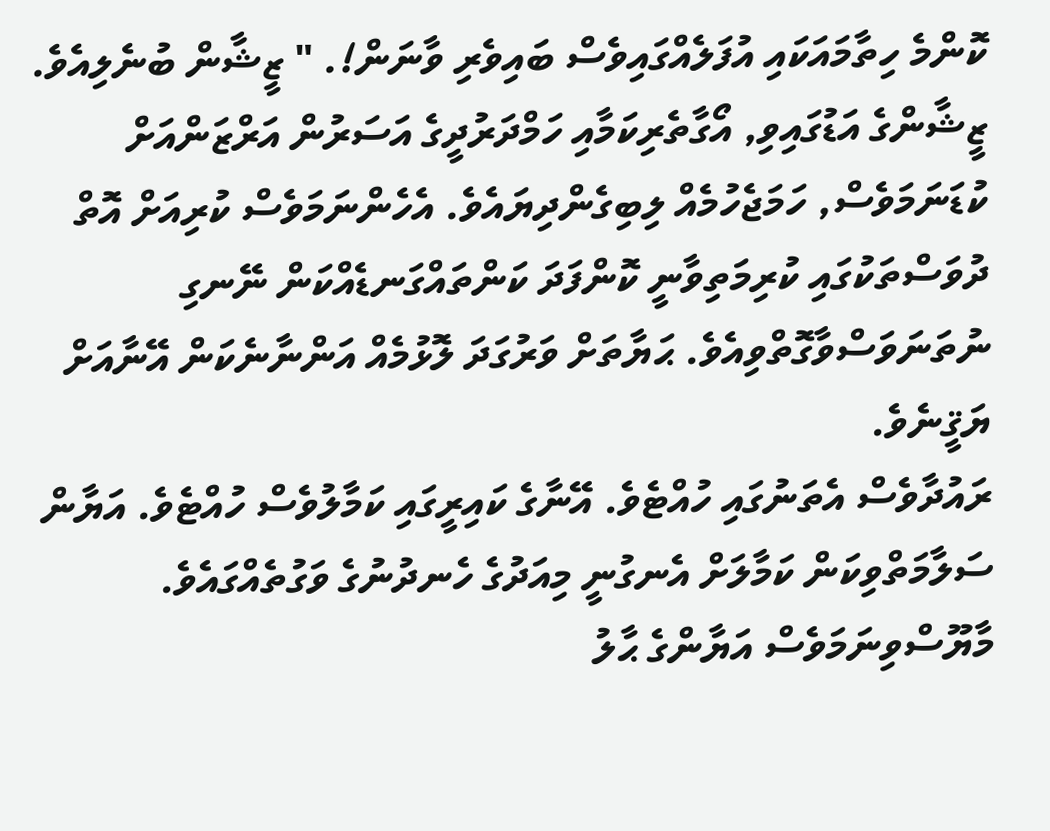ކޮންމެ ހިތާމައަކައި އުފަލެއްގައިވެސް ބައިވެރި ވާނަން!. " ޒީޝާން ބުނެލިއެވެ. ޒީޝާންގެ އަޑުގައިވި, އޯގާތެރިކަމާއި ހަމްދަރުދީގެ އަސަރުން އަރްޒަންއަށް ކުޑަނަމަވެސް, ހަމަޖެހުމެއް ލިބިގެންދިޔައެވެ. އެހެންނަމަވެސް ކުރިއަށް އޮތް ދުވަސްތަކުގައި ކުރިމަތިވާނީ ކޮންފަދަ ކަންތައްގަނޑެއްކަން ނޭނގި ނުތަނަވަސްވާގޮތްވިއެވެ. ޙަޔާތަށް ވަރުގަދަ ލޮޅުމެއް އަންނާނެކަން އޭނާއަށް ޔަޤީނެވެ.
ރައުދާވެސް އެތަނުގައި ހުއްޓެވެ. އޭނާގެ ކައިރީގައި ކަމާލުވެސް ހުއްޓެވެ. އަޔާން ސަލާމަތްވިކަން ކަމާލަށް އެނގުނީ މިއަދުގެ ހެނދުނުގެ ވަގުތެއްގައެވެ. މާޔޫސްވިނަމަވެސް އަޔާންގެ ޙާލު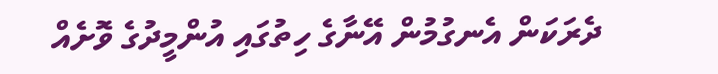ދެރަކަން އެނގުމުން އޭނާގެ ހިތުގައި އުންމީދުގެ ވޮށެއް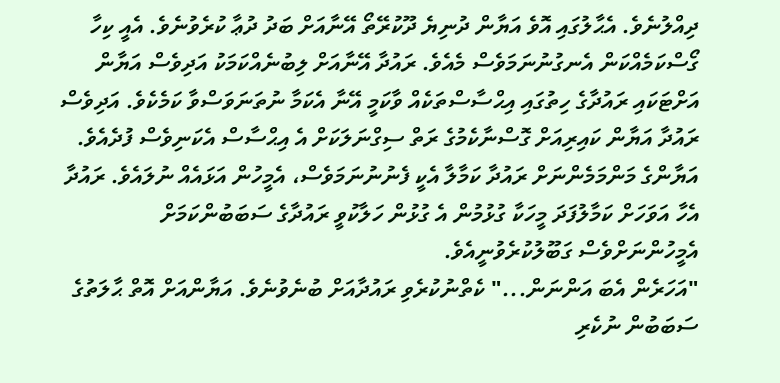ދިއްލުނެވެ. އެޙާލުގައި އޮވެ އަޔާން ދުނިޔެ ދޫކުރޭތޯ އޭނާއަށް ބަދު ދުޢާ ކުރެވުނެވެ. އެއީ ކިހާ ގޯސްކަމެއްކަން އެނގުނުނަމަވެސް މެއެވެ. ރައުދާ އޭނާއަށް ލިބުނެއްކަމަކު އަދިވެސް އަޔާން އަށްޓަކައި ރައުދާގެ ހިތުގައި އިޙްސާސްތަކެއް ވާކަމީ އޭނާ އެކަމާ ނުތަނަވަސްވާ ކަމެކެވެ. އަދިވެސް ރައުދާ އަޔާން ކައިރިއަށް ގޮސްނާކެމުގެ ރަތް ސިގްނަލަކަށް އެ އިޙްސާސް އެކަނިވެސް ފުދެއެވެ.
އަޔާންގެ މަންމަމެންނަށް ރައުދާ ކަމާލާ އެކީ ފެނުނުނަމަވެސް، އެމީހުން އަޅައެއް ނުލައެވެ. ރައުދާ އެހާ އަވަހަށް ކަމާލުފަދަ މީހަކާ ގުޅުމުން އެ ގުޅުން ހަލާކުވީ ރައުދާގެ ސަބަބުންކަމަށް އެމީހުންނަށްވެސް ގަބޫލުކުރެވުނީއެވެ.
"އަހަރެން އެބަ އަންނަން..." ކެތްނުކުރެވި ރައުދާއަށް ބުނެވުނެވެ. އަޔާންއަށް އޮތް ޙާލަތުގެ ސަބަބުން ނުކެރި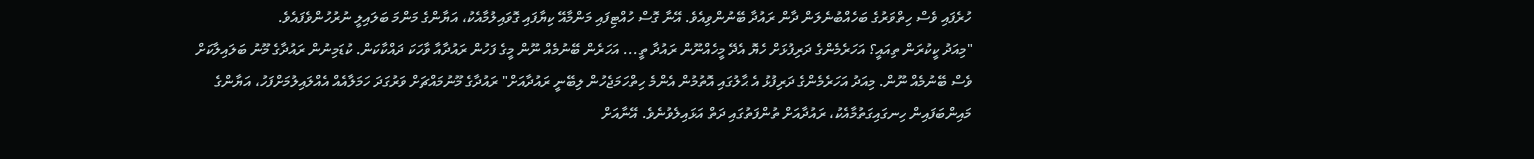ހުރެފައި ވެސް ހިތްވަރުގެ ބަހެއްބުނެލަން ދާން ރައުދާ ބޭނުންވިއެވެ. އޭނާ ގޮސް ހުއްޓިފައި މަންމާއޭ ކިޔާފައި ގޮވައިލުމާއެކު، އަޔާންގެ މަންމަ ބަލައިލީ ނުރުހުންވެފައެވެ.
"މިއަދު ކީކުރަން ތިއައީ؟ އަހަރެމެންގެ ދަރިފުޅަށް ހެޔޮ އެދޭ މީހެއްނޫން ރައުދާ ތީ... އަހަރެން ބޭނުމެއް ނޫން މީގެ ފަހުން ރައުދާއާ ވާހަކަ ދައްކާކަން. ކުޑަމިނުން ރައުދާގެ މޫނު ބަލައިލާކަށް ވެސް ބޭނުމެއް ނޫން. މިއަދު އަހަރެމެންގެ ދަރިފުޅު އެ ޙާލުގައި އޮތުމުން އެންމެ ހިތްހަމަޖެހުން ލިބޭނީ ރައުދާއަށް" ރައުދާގެ މޫނުމައްޗަށް ވަރުގަދަ ހަމަލާއެއް އެއްލައިލުމަށްފަހު، އަޔާންގެ މައިންބަފައިން ހިނގައިގަތުމާއެކު، ރައުދާއަށް ތުންފަތުގައި ދަތް އަޅައިލެވުނެވެ. އޭނާއަށް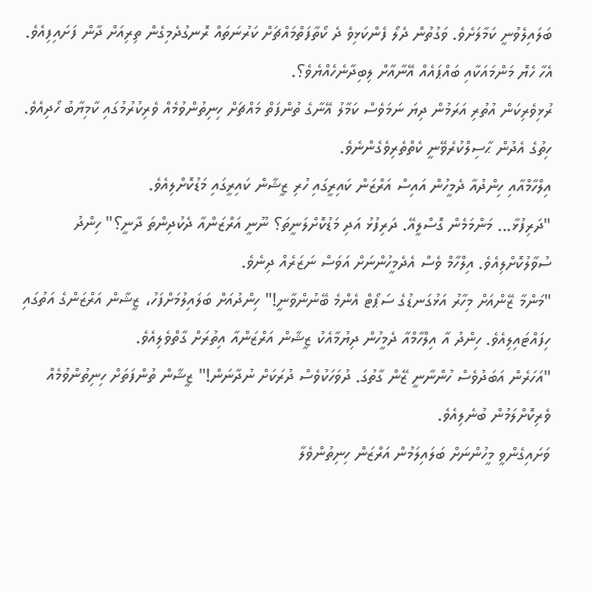ބަލައިލެވުނީ ކަމާލަށެވެ. ވަގުތުން ދެލޯ ފެންކަޅިވެ ދެ ކޯތާފަތްމައްޗަށް ކަރުނަތައް ރޮނގުދެމިގެން ތިރިއަށް ދާން ފަށައިފިއެވެ. އެހާ ހެޔޮ މަންމައަކާއި ބައްޕައެއް އޭނާއާށް ލިބިދާނެހެއްޔެވެ؟.
ރުޅިވެރިކަން އުތުރި އަރަމުން ދިޔަ ނަމަވެސް ކަމާލު އޭނާގެ ތުންފަތް މައްޗަށް ހިނިތުންވުމެއް ވެރިކުރުމުގައި ކާމިޔާބު ހޯދިއެވެ. ހިތުގެ އެދުން ޙާސިލްކުރެވޭނީ ކެތްތެރިވެގެންނެވެ.
އިލްހާމްއާއި ހިންދުއާ ދެމީހުން އައިސް އަރްޒަން ކައިރީގައި ހުރި ޒީޝާން ކައިރީގައި މަޑުކޮށްލިއެވެ.
"ދަރިފުޅާ... މަންމަމެން ގޮސްލީއޭ. ދަރިފުޅު އަދި މަޑުކޮށްލަނީތަ؟ ނޫނީ އަރްޒަންއާ ދެކުދިންތަ ދާނީ؟" ހިންދު ސުވާލުކޮށްލިއެވެ. އިލްހާމް ވެސް އެދެމީހުންނަށް އަވަސް ނަޒަރެއް ދިނެވެ.
"މަންމާ ޒޭންއަށް މިހާރު އަޅުގަނޑުގެ ސަޕޯޓް އެންމެ ބޭނުންވާނީ!" ހިންދުއަށް ބަލައިލުމަށްފަހު، ޒީޝާން އަރްޒަންގެ އަތުގައި ހިފައްޓައިލިއެވެ. ހިންދު އާ އިލްހާމްއާ ދެމީހުން ދިޔުމާއެކު ޒީޝާން އަރްޒަންއާ އިތުރަށް ގާތްވެލިއެވެ.
"އަހަރެން އަބަދުވެސް ހުންނާނީ ޒޭން ގާތުގަ. ދުވަހަކުވެސް ދުރަކަށް ނުދާނަން!" ޒީޝާން ތުންފަތަށް ހިނިތުންވުމެއް ވެރިކޮށްލަމުން ބުނެލިއެވެ.
ވަށައިގެންވީ މީހުންނަށް ބަލައިލަމުން އަރްޒަން ހިނިތުންވެލާ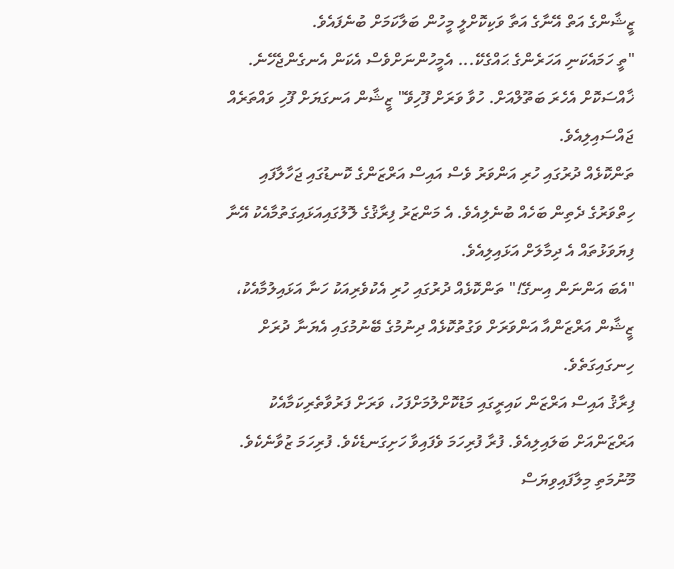ޒީޝާންގެ އަތް އޭނާގެ އަތާ ވަކިކޮށްލީ މީހުން ބަލާކަމަށް ބުނެފައެވެ.
"ތީ ހަމައެކަނި އަހަރެންގެ ޙައްގެކޭ... އެމީހުންނަށްވެސް އެކަން އެނގެންޖެހޭނެ. ޚާއްސަކޮށް އެހެރަ ބަތޫލްއަށް. ހުވާ ވަރަށް ފޫހިވޭ" ޒީޝާން އަނގަޔަށް ފޫހި ވައްތަރެއް ޖައްސައިލިއެވެ.
ތަންކޮޅެއް ދުރުގައި ހުރި އަންވަރު ވެސް އައިސް އަރްޒަންގެ ކޮނޑުގައި ޖަހާލާފައި ހިތްވަރުގެ ދެތިން ބަހެއް ބުނެލިއެވެ. އެ މަންޒަރު ފިރާޤުގެ ލޮލުގައިއަޅައިގަތުމާއެކު އޭނާ ފިޔަވަޅުތައް އެ ދިމާލަށް އަޅައިލިއެވެ.
"އެބަ އަންނަން އިނގޭ!" ތަންކޮޅެއް ދުރުގައި ހުރި އެކުވެރިއަކު ހަނާ އަޅައިލުމާއެކު، ޒީޝާން އަރްޒަންއާ އަންވަރަށް ވަގުތުކޮޅެއް ދިނުމުގެ ބޭނުމުގައި އެޔަނާ ދުރަށް ހިނގައިގަތެވެ.
ފިރާޤު އައިސް އަރްޒަން ކައިރީގައި މަޑުކޮށްލުމަށްފަހު، ވަރަށް ފަރުވާތެރިކަމާއެކު އަރްޒަންއަށް ބަލައިލިއެވެ. ފުރާ ފުރިހަމަ ވެފައިވާ ހަށިގަނޑެކެވެ. ފުރިހަމަ ޒުވާނެކެވެ. މޫނުމަތި މިލާފައިވިޔަސް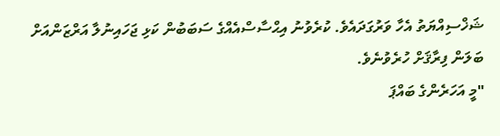ޝަޚްސިއްޔަތު އެހާ ވަރުގަދައެވެ. ކުރެވުނު އިޙްސާސްއެއްގެ ސަބަބުން ކަޅި ޖަހައިނުލާ އަރްޒަންއަށް ބަލަން ފިރާޤަށް ހުރެވުނެވެ.
"މީ އަހަރެންގެ ބައްޕަ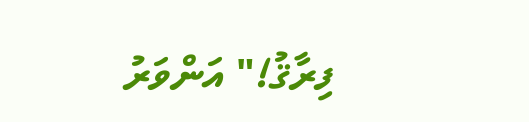ފިރާޤު!" އަންވަރު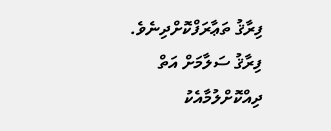ފިރާޤު ތަޢާރަފްކޮށްދިނެވެ. ފިރާޤު ސަލާމަށް އަތް ދިއްކޮށްލުމާއެކު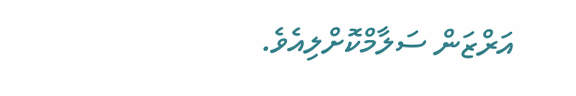އަރްޒަން ސަލާމްކޮށްލިއެވެ.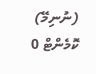(ނުނިމޭ)
ކޮމެންޓް 0